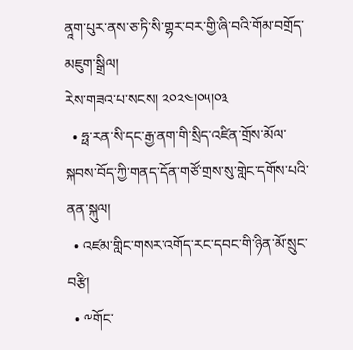ནཱག་པུར་ནས་ཅ་ཏི་སི་གྷར་བར་གྱི་ཞི་བའི་གོམ་བགྲོད་མཇུག་སྒྲིལ།
རེས་གཟའ་པ་སངས། ༢༠༢༤།༠༥།༠༣
  • ཧྥ་རན་སི་དང་རྒྱ་ནག་གི་སྲིད་འཛིན་གྲོས་མོལ་སྐབས་བོད་ཀྱི་གནད་དོན་གཙོ་གྲས་སུ་གླེང་དགོས་པའི་ནན་སྐུལ།
  • འཛམ་གླིང་གསར་འགོད་རང་དབང་གི་ཉིན་མོ་སྲུང་བརྩི།
  • ༸གོང་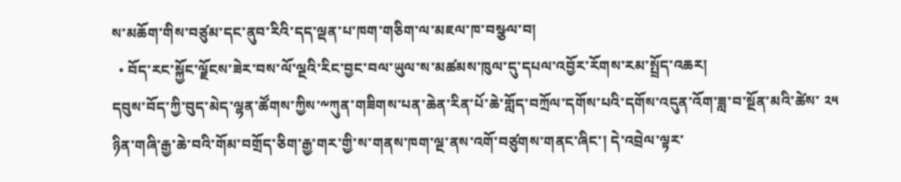ས་མཆོག་གིས་བཙུམ་དང་ནུབ་རིའི་དད་ལྡན་པ་ཁག་གཅིག་ལ་མཇལ་ཁ་བསྩལ་བ།
  • བོད་རང་སྐྱོང་ལྗོངས་ཟེར་བས་ལོ་ལྔའི་རིང་བྱང་བལ་ཡུལ་ས་མཚམས་ཁུལ་དུ་དཔལ་འབྱོར་རོགས་རམ་སྤྲོད་འཆར།
དབུས་བོད་ཀྱི་བུད་མེད་ལྷན་ཚོགས་ཀྱིས་༸ཀུན་གཟིགས་པན་ཆེན་རིན་པོ་ཆེ་གློད་བཀྲོལ་དགོས་པའི་དགོས་འདུན་འོག་ཟླ་བ་སྔོན་མའི་ཚེས་ ༢༥ ཉིན་གཞི་རྒྱ་ཆེ་བའི་གོམ་བགྲོད་ཅིག་རྒྱ་གར་གྱི་ས་གནས་ཁག་ལྔ་ནས་འགོ་བཙུགས་གནང་ཞིང་། དེ་འབྲེལ་ལྟར་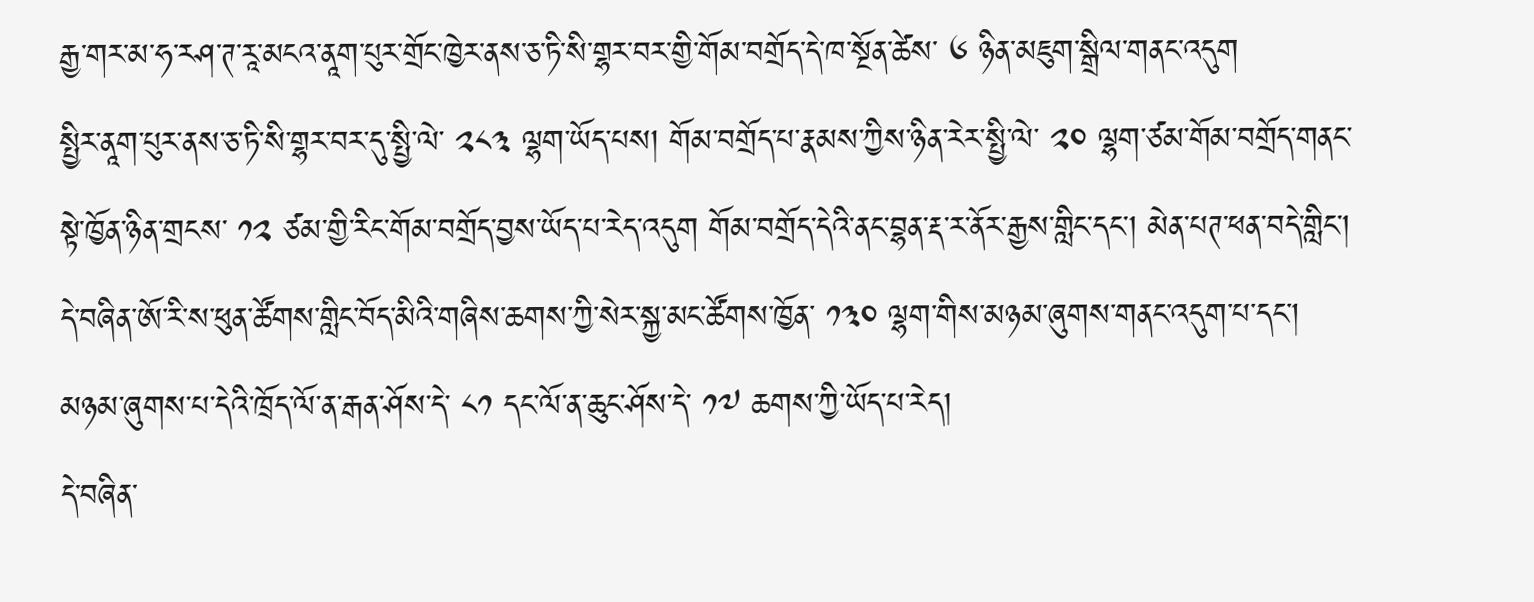རྒྱ་གར་མ་ཧ་རཤ་ཊ་རཱ་མངའ་ནཱག་པུར་གྲོང་ཁྱེར་ནས་ཅ་ཏི་སི་གྷར་བར་གྱི་གོམ་བགྲོད་དེ་ཁ་སྔོན་ཚེས་ ༦ ཉིན་མཇུག་སྒྲིལ་གནང་འདུག
སྤྱིར་ནཱག་པུར་ནས་ཅ་ཏི་སི་གྷར་བར་དུ་སྤྱི་ལེ་ ༢༨༣ ལྷག་ཡོད་པས། གོམ་བགྲོད་པ་རྣམས་ཀྱིས་ཉིན་རེར་སྤྱི་ལེ་ ༢༠ ལྷག་ཙམ་གོམ་བགྲོད་གནང་སྟེ་ཁྱོན་ཉིན་གྲངས་ ༡༢ ཙམ་གྱི་རིང་གོམ་བགྲོད་བྱས་ཡོད་པ་རེད་འདུག གོམ་བགྲོད་དེའི་ནང་བྷན་རྡ་ར་ནོར་རྒྱས་གླིང་དང་། མེན་པཊ་ཕན་བདེ་གླིང་། དེ་བཞིན་ཨོ་རི་ས་ཕུན་ཚོགས་གླིང་བོད་མིའི་གཞིས་ཆགས་ཀྱི་སེར་སྐྱ་མང་ཚོགས་ཁྱོན་ ༡༣༠ ལྷག་གིས་མཉམ་ཞུགས་གནང་འདུག་པ་དང་། མཉམ་ཞུགས་པ་དེའི་ཁྲོད་ལོ་ན་རྒན་ཤོས་དེ་ ༨༡ དང་ལོ་ན་ཆུང་ཤོས་དེ་ ༡༧ ཆགས་ཀྱི་ཡོད་པ་རེད།
དེ་བཞིན་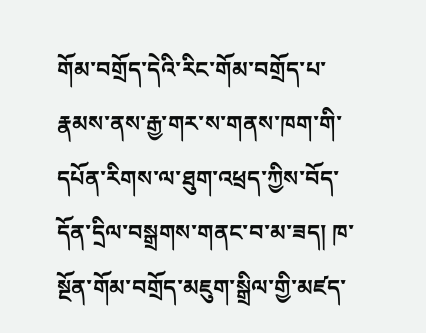གོམ་བགྲོད་དེའི་རིང་གོམ་བགྲོད་པ་རྣམས་ནས་རྒྱ་གར་ས་གནས་ཁག་གི་དཔོན་རིགས་ལ་ཐུག་འཕྲད་ཀྱིས་བོད་དོན་དྲིལ་བསྒྲགས་གནང་བ་མ་ཟད། ཁ་སྔོན་གོམ་བགྲོད་མཇུག་སྒྲིལ་གྱི་མཛད་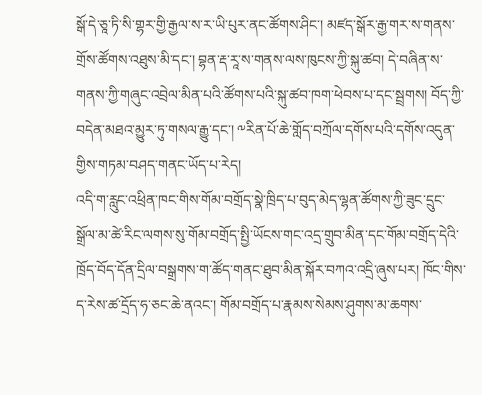སྒོ་དེ་ཅཱ་ཏི་སི་གྷར་གྱི་རྒྱལ་ས་ར་ཡི་པུར་ནང་ཚོགས་ཤིང་། མཛད་སྒོར་རྒྱ་གར་ས་གནས་གྲོས་ཚོགས་འཐུས་མི་དང་། བྷན་རྡ་རཱ་ས་གནས་ལས་ཁུངས་ཀྱི་སྐུ་ཚབ། དེ་བཞིན་ས་གནས་ཀྱི་གཞུང་འབྲེལ་མིན་པའི་ཚོགས་པའི་སྐུ་ཚབ་ཁག་ཕེབས་པ་དང་སྦྲགས། བོད་ཀྱི་བདེན་མཐའ་མྱུར་ཏུ་གསལ་རྒྱུ་དང་། ༸རིན་པོ་ཆེ་གློད་བཀྲོལ་དགོས་པའི་དགོས་འདུན་གྱིས་གཏམ་བཤད་གནང་ཡོད་པ་རེད།
འདི་ག་རླུང་འཕྲིན་ཁང་གིས་གོམ་བགྲོད་སྣེ་ཁྲིད་པ་བུད་མེད་ལྷན་ཚོགས་ཀྱི་ཟུང་དྲུང་སྒྲོལ་མ་ཚེ་རིང་ལགས་སུ་གོམ་བགྲོད་སྤྱི་ཡོངས་གང་འདྲ་གྲུབ་མིན་དང་གོམ་བགྲོད་དེའི་ཁྲོད་བོད་དོན་དྲིལ་བསྒྲགས་ག་ཚོད་གནང་ཐུབ་མིན་སྐོར་བཀའ་འདྲི་ཞུས་པར། ཁོང་གིས་ད་རེས་ཚ་དྲོད་ཧ་ཅང་ཆེ་ནའང་། གོམ་བགྲོད་པ་རྣམས་སེམས་ཤུགས་མ་ཆགས་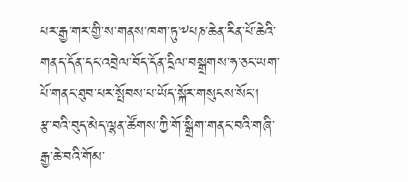པར་རྒྱ་གར་གྱི་ས་གནས་ཁག་ཏུ་༸པཎ་ཆེན་རིན་པོ་ཆེའི་གནད་དོན་དང་འབྲེལ་བོད་དོན་དྲིལ་བསྒྲགས་ཧ་ཅང་ཡག་པོ་གནང་ཐུབ་པར་སྤོབས་པ་ཡོད་སྐོར་གསུངས་སོང་།
རྩ་བའི་བུད་མེད་ལྷན་ཚོགས་ཀྱི་གོ་སྒྲིག་གནང་བའི་གཞི་རྒྱ་ཆེ་བའི་གོམ་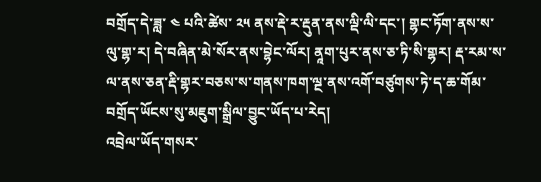བགྲོད་དེ་ཟླ་ ༤ པའི་ཚེས་ ༢༥ ནས་རྡེ་ར་རྡུན་ནས་ལྡི་ལི་དང་། གྷང་ཏོག་ནས་ས་ལུ་གྷ་ར། དེ་བཞིན་མེ་སོར་ནས་བྷེང་ལོར། ནཱག་པུར་ནས་ཅ་ཏི་སི་གྷར། རྡ་རམ་ས་ལ་ནས་ཅན་རྡི་གྷར་བཅས་ས་གནས་ཁག་ལྔ་ནས་འགོ་བཙུགས་ཏེ་ད་ཆ་གོམ་བགྲོད་ཡོངས་སུ་མཇུག་སྒྲིལ་བྱུང་ཡོད་པ་རེད།
འབྲེལ་ཡོད་གསར་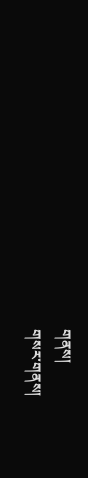གནས།
གསར་གནས།